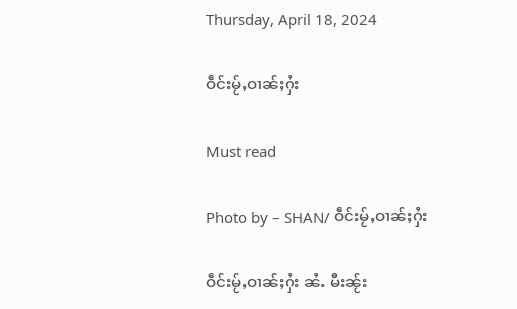Thursday, April 18, 2024

ဝဵင်းမႂ်ႇဝၢၼ်ႈႁႆး

Must read

Photo by – SHAN/ ဝဵင်းမႂ်ႇဝၢၼ်ႈႁႆး

ဝဵင်းမႂ်ႇဝၢၼ်ႈႁႆး ၼႆႉ မီးၼႂ်း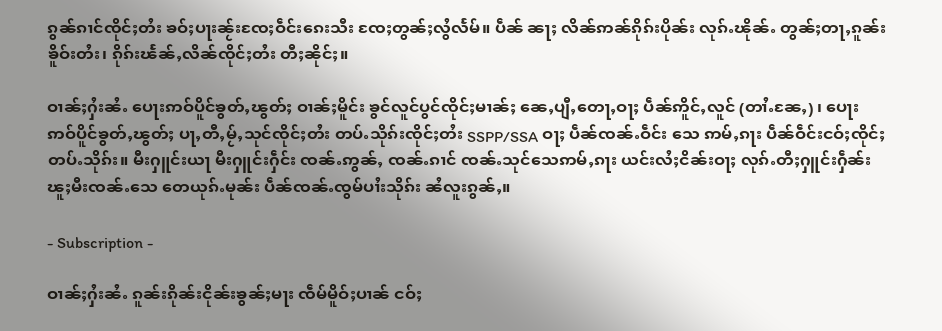ၵွၼ်ၵၢင်ၸိုင်ႈတႆး ၶဝ်ႈပႃးၼႂ်းၸႄႈဝဵင်းၵေးသီး ၸႄႈတွၼ်ႈလွႆလႅမ်။ ပဵၼ် ၼႃႈ လိၼ်ဢၼ်ၵိုၵ်းပိုၼ်း လုၵ်ႉၽိုၼ်ႉ တွၼ်ႈတႃႇၵူၼ်းၶိူဝ်းတႆး၊ ၵိုၵ်းၽႅၼ်ႇလိၼ်ၸိုင်ႈတႆး တီႈၼိုင်ႈ။

ဝၢၼ်ႈႁႆးၼႆႉ ပေႃးဢဝ်ပိူင်ၶွတ်ႇၽွတ်ႈ ဝၢၼ်ႈမိူင်း ၶွင်လူင်ပွင်ၸိုင်ႈမၢၼ်ႈ ၼေႇပျီႇတေႃႇဝႃႈ ပဵၼ်ဢိူင်ႇလူင် (တၢႆႉၼႄႇ) ၊ ပေႃးဢဝ်ပိူင်ၶွတ်ႇၽွတ်ႈ ပႃႇတီႇမႂ်ႇသုင်ၸိုင်ႈတႆး တပ်ႉသိုၵ်းၸိုင်ႈတႆး SSPP/SSA ဝႃႈ ပဵၼ်ၸၼ်ႉဝဵင်း သေ ဢမ်ႇၵႃး ပဵၼ်ဝဵင်းငဝ်ႈၸိုင်ႈ တပ်ႉသိုၵ်း။ မီးႁူင်းယႃ မီးႁူင်းႁဵင်း ၸၼ်ႉဢွၼ်ႇ ၸၼ်ႉၵၢင် ၸၼ်ႉသုင်သေဢမ်ႇၵႃး ယင်းလႆႈငိၼ်းဝႃႈ လုၵ်ႉတီႈႁူင်းႁဵၼ်း ၽူႈမီးၸၼ်ႉသေ တေယုၵ်ႉမုၼ်း ပဵၼ်ၸၼ်ႉၸွမ်ပၢႆးသိုၵ်း ၼႆလူးၵွၼ်ႇ။

- Subscription -

ဝၢၼ်ႈႁႆးၼႆႉ ၵူၼ်းၵိုၼ်းငိုၼ်းၶွၼ်ႈမႃး ၸဵမ်မိူဝ်ႈပၢၼ် ငဝ်ႈ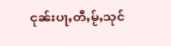ငုၼ်းပႃႇတီႇမႂ်ႇသုင်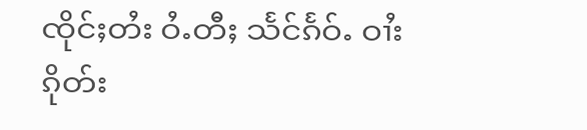ၸိုင်ႈတႆး ဝႆႉတီႈ သႅင်ၵႅဝ်ႉ ဝၢႆးၵိုတ်း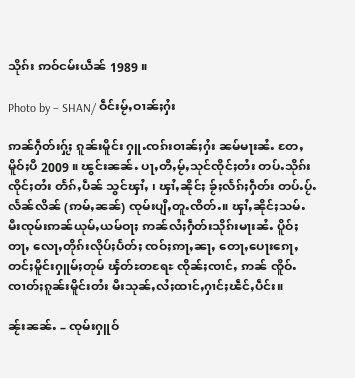သိုၵ်း ဢဝ်ငမ်းယဵၼ် 1989 ။

Photo by – SHAN/ ဝဵင်းမႂ်ႇဝၢၼ်ႈႁႆး

ဢၼ်ႁဵတ်းႁႂ်ႈ ၵူၼ်းမိူင်း ႁူႉၸၵ်းဝၢၼ်ႈႁႆး ၼမ်မႃးၼႆႉ တႄႇမိူဝ်ႈပီ 2009 ။ ၽွင်းၼၼ်ႉ ပႃႇတီႇမႂ်ႇသုင်ၸိုင်ႈတႆး တပ်ႉသိုၵ်းၸိုင်ႈတႆး တႅၵ်ႇပဵၼ် သွင်ၾၢႆႇ ၊ ၾၢႆႇၼိုင်ႈ ၶႂ်ႈလႅၵ်ႈႁဵတ်း တပ်ႉပႂ်ႉလႅၼ်လိၼ် (ဢမ်ႇၼၼ်) ၸုမ်းပျီႇတူႉၸိတ်ႉ။ ၾၢႆႇၼိုင်ႈသမ်ႉ မီးၸုမ်းဢၼ်ယုမ်ႇယမ်ဝႃႈ ဢၼ်လႆႈႁဵတ်းသိုၵ်းမႃးၼႆႉ ပိူဝ်ႈတႃႇ လေႃႇတိုၵ်းလိုပ်ႈပႅတ်ႈ ၸဝ်ႈဢႃႇၼႃႇ တေႃႇပေႃးၵေႃႇတင်ႈမိူင်းႁူမ်ႈတုမ် ၾႅတ်ႊတရႄႊ ၸိုၼ်ႈၸၢင်ႇ ဢၼ် ၸိူဝ်ႉၸၢတ်ႈၵူၼ်းမိူင်းတႆး မီးသုၼ်ႇလႆႈထၢင်ႇႁၢင်ႈၽဵင်ႇပဵင်း။

ၼႂ်းၼၼ်ႉ – ၸုမ်းႁူဝ်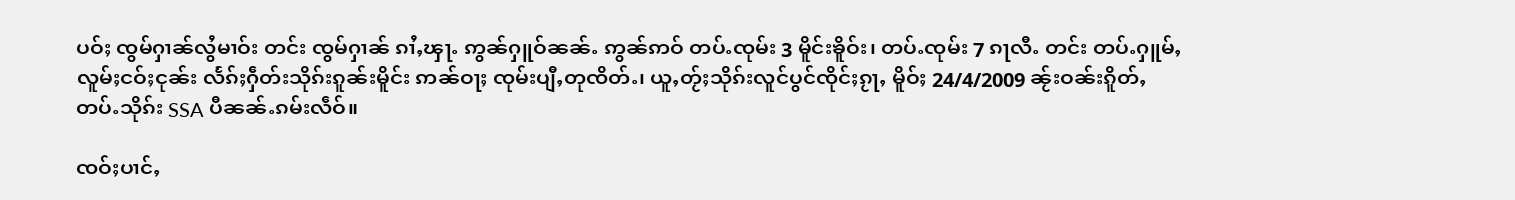ပဝ်ႈ ၸွမ်ႁၢၼ်လွႆမၢဝ်း တင်း ၸွမ်ႁၢၼ် ၵၢႆႇၾႃႉ ဢွၼ်ႁူဝ်ၼၼ်ႉ ဢွၼ်ဢဝ် တပ်ႉၸုမ်း 3 မိူင်းၶိူဝ်း၊ တပ်ႉၸုမ်း 7 ၵႃလီႉ တင်း တပ်ႉႁူမ်ႇလူမ်ႈငဝ်ႈငုၼ်း လႅၵ်ႈႁဵတ်းသိုၵ်းၵူၼ်းမိူင်း ဢၼ်ဝႃႈ ၸုမ်းပျီႇတုၸိတ်ႉ၊ ယူႇတႂ်ႈသိုၵ်းလူင်ပွင်ၸိုင်ႈၵႂႃႇ မိူဝ်ႈ 24/4/2009 ၼႂ်းဝၼ်းၵိူတ်ႇ တပ်ႉသိုၵ်း SSA ပီၼၼ်ႉၵမ်းလဵဝ်။

ၸဝ်ႈပၢင်ႇ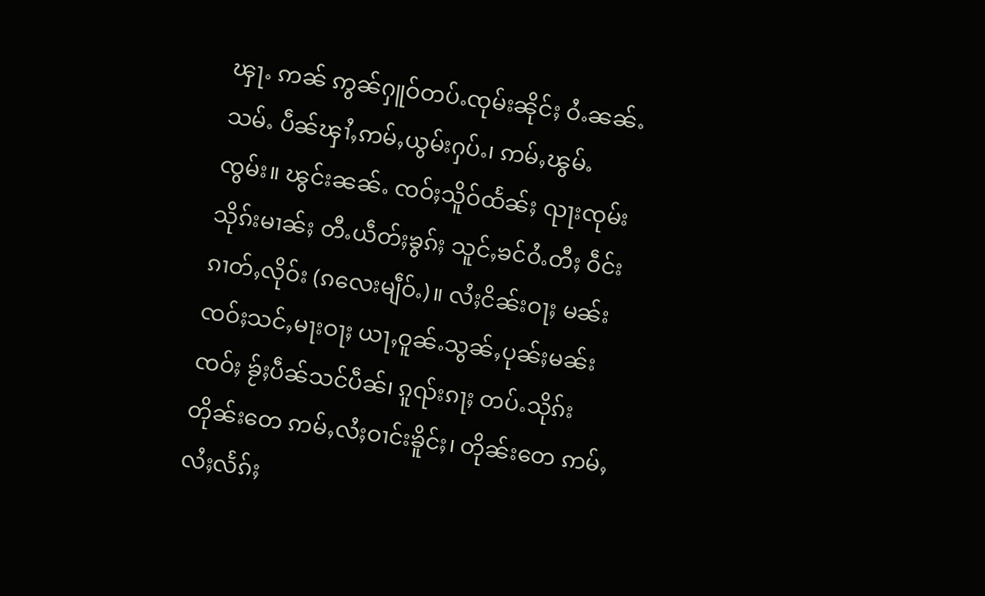ၾႃႉ ဢၼ် ဢွၼ်ႁူဝ်တပ်ႉၸုမ်းၼိုင်ႈ ဝႆႉၼၼ်ႉသမ်ႉ ပဵၼ်ၾၢႆႇဢမ်ႇယွမ်းႁပ်ႉ၊ ဢမ်ႇၽွမ်ႉၸွမ်း။ ၽွင်းၼၼ်ႉ ၸဝ်ႈသိူဝ်ထႅၼ်ႈ ၺႃးၸုမ်းသိုၵ်းမၢၼ်ႈ တီႉယဵတ်ႈၶွၵ်ႈ သူင်ႇၶင်ဝႆႉတီႈ ဝဵင်းၵၢတ်ႇလိုဝ်း (ၵလေးမျဵဝ်ႉ)။ လႆႈငိၼ်းဝႃႈ မၼ်းၸဝ်ႈသင်ႇမႃးဝႃႈ ယႃႇဝူၼ်ႉသွၼ်ႇပုၼ်ႈမၼ်းၸဝ်ႈ ၶႂ်ႈပဵၼ်သင်ပဵၼ်၊ ၵူၺ်းၵႃႈ တပ်ႉသိုၵ်းတိုၼ်းတေ ဢမ်ႇလႆႈဝၢင်းၶိူင်ႈ၊ တိုၼ်းတေ ဢမ်ႇလႆႈလႅၵ်ႈ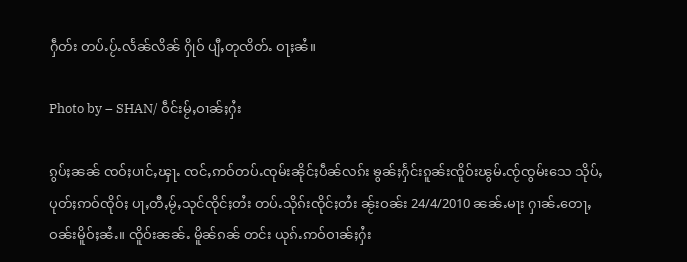ႁဵတ်း တပ်ႉပႂ်ႉလႅၼ်လိၼ် ႁိုဝ် ပျီႇတုၸိတ်ႉ ဝႃႈၼႆ။

Photo by – SHAN/ ဝဵင်းမႂ်ႇဝၢၼ်ႈႁႆး

ၵွပ်ႈၼၼ် ၸဝ်ႈပၢင်ႇၾႃႉ ၸင်ႇဢဝ်တပ်ႉၸုမ်းၼိုင်ႈပဵၼ်လၵ်း ၶွၼ်ႈႁႅင်းၵူၼ်းၸိူဝ်းၽွမ်ႉၸႂ်ၸွမ်းသေ သိုပ်ႇပုတ်ႈဢဝ်ၸိုဝ်ႈ ပႃႇတီႇမႂ်ႇသုင်ၸိုင်ႈတႆး တပ်ႉသိုၵ်းၸိုင်ႈတႆး ၼႂ်းဝၼ်း 24/4/2010 ၼၼ်ႉမႃး ႁၢၼ်ႉတေႃႇ ဝၼ်းမိူဝ်ႈၼႆႉ။ ၸိူဝ်းၼၼ်ႉ မိူၼ်ၵၼ် တင်း ယုၵ်ႉဢဝ်ဝၢၼ်ႈႁႆး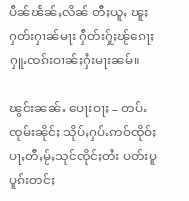ပဵၼ်ၽႅၼ်ႇလိၼ် တီႈယူႇ ၽူႈႁတ်းႁၢၼ်မႃး ႁဵတ်းႁႂ်ႈၽႂ်ၵေႃႈ ႁူႉၸၵ်းဝၢၼ်ႈႁႆးမႃးၼမ်။

ၽွင်းၼၼ်ႉ ပေႃးဝႃႈ – တပ်ႉၸုမ်းၼိုင်ႈ သိုပ်ႇႁပ်ႉဢဝ်ၸိုဝ်ႈ ပႃႇတီႇမႂ်ႇသုင်ၸိုင်ႈတႆး ပတ်းပူပူၵ်းတင်ႈ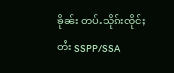ၶိုၼ်း တပ်ႉသိုၵ်းၸိုင်ႈတႆး SSPP/SSA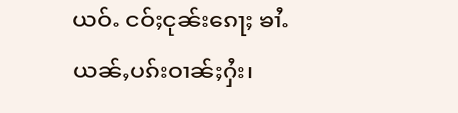ယဝ်ႉ ငဝ်ႈငုၼ်းၵေႃႈ ၶၢႆႉယၼ်ႇပၵ်းဝၢၼ်ႈႁႆး၊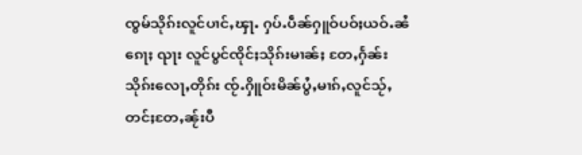ၸွမ်သိုၵ်းလူင်ပၢင်ႇၾႃႉ ႁပ်ႉပဵၼ်ႁူဝ်ပဝ်ႈယဝ်ႉၼႆၵေႃႈ ၺႃး လူင်ပွင်ၸိုင်ႈသိုၵ်းမၢၼ်ႈ တႄႇႁႅၼ်းသိုၵ်းလေႃႇတိုၵ်း ၸႂ်ႉႁိူဝ်းမိၼ်ပွႆႇမၢၵ်ႇလူင်သႂ်ႇ တင်ႈတႄႇၼႂ်းပီ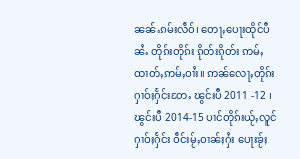ၼၼ်ႉၵမ်းလဵဝ်၊ တေႃႇပေႃးထိုင်ပီၼႆႉ တိုၵ်းတိုၵ်း ၵိုတ်းၵိုတ်း ဢမ်ႇထၢတ်ႇဢမ်ႇဝၢႆး။ ဢၼ်လေႃႇတိုၵ်းႁၢဝ်ႈႁႅင်းတႄႉ ၽွင်းပီ 2011 -12 ၊ ၽွင်းပီ 2014-15 ပၢင်တိုၵ်းယႂ်ႇလူင် ႁၢဝ်ႈႁႅင်း ဝဵင်းမႂ်ႇဝၢၼ်ႈႁႆး ပေႃးၶႂ်ႈ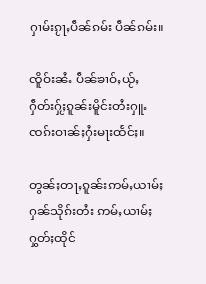ႁၢမ်းၵႂႃႇပဵၼ်ၵမ်း ပဵၼ်ၵမ်း။

ၸိူဝ်းၼႆႉ ပဵၼ်ၶၢဝ်ႇယႂ်ႇ ႁဵတ်းႁႂ်ႈၵူၼ်းမိူင်းတႆးႁူႉၸၵ်းဝၢၼ်ႈႁႆးမႃးထႅင်ႈ။

တွၼ်ႈတႃႇၵူၼ်းဢမ်ႇယၢမ်ႈႁၼ်သိုၵ်းတႆး ဢမ်ႇယၢမ်ႈႁွတ်ႈထိုင်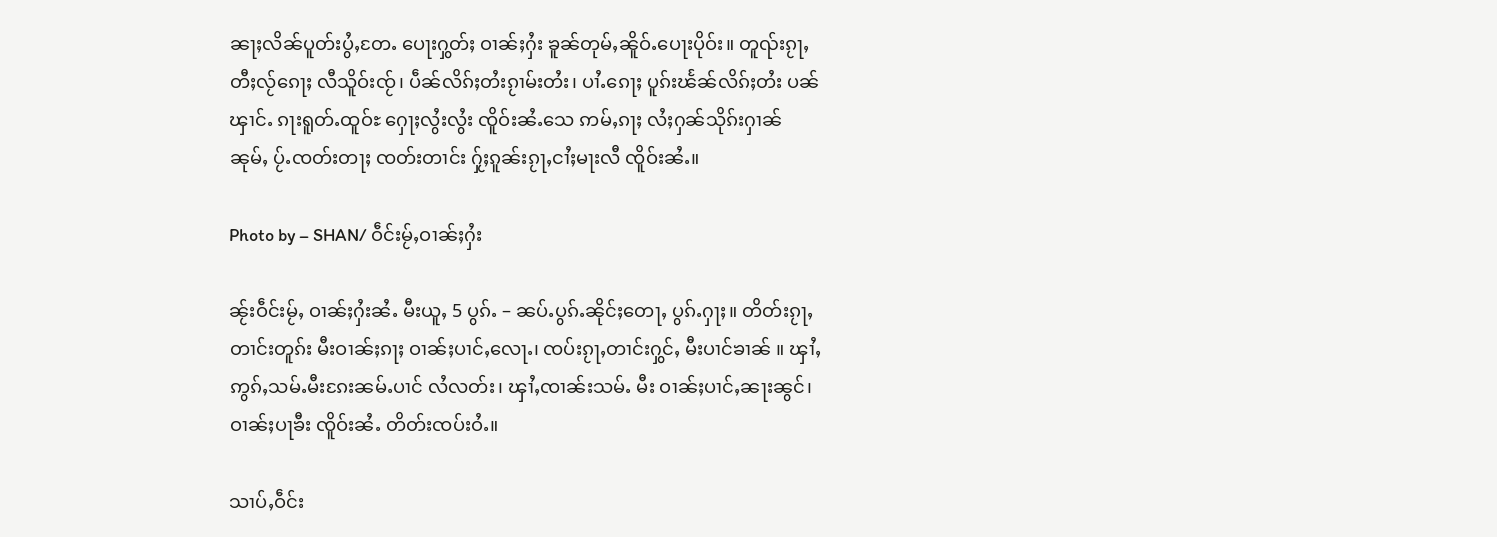ၼႃႈလိၼ်ပူတ်းပွႆႇတႄႉ ပေႃးႁွတ်ႈ ဝၢၼ်ႈႁႆး ၶူၼ်တုမ်ႇၼိူဝ်ႉပေႃးပိုဝ်း။ တူၺ်းၵႂႃႇတီႈလႂ်ၵေႃႈ လီသိူဝ်းၸႂ်၊ ပဵၼ်လိၵ်ႈတႆးၵႂၢမ်းတႆး၊ ပၢႆႉၵေႃႈ ပူၵ်းၽႅၼ်လိၵ်ႈတႆး ပၼ်ၾၢင်ႉ ၵႃးရူတ်ႉထူဝ်ႊ ႁေႃႈလွႆးလွႆး ၸိူဝ်းၼႆႉသေ ဢမ်ႇၵႃႈ လႆႈႁၼ်သိုၵ်းႁၢၼ်ၼုမ်ႇ ပႂ်ႉၸတ်းတႃႈ ၸတ်းတၢင်း ႁႂ်ႈၵူၼ်းၵႂႃႇငၢႆႈမႃးလီ ၸိူဝ်းၼႆႉ။

Photo by – SHAN/ ဝဵင်းမႂ်ႇဝၢၼ်ႈႁႆး

ၼႂ်းဝဵင်းမႂ်ႇ ဝၢၼ်ႈႁႆးၼႆႉ မီးယူႇ 5 ပွၵ်ႉ – ၼပ်ႉပွၵ်ႉၼိုင်ႈတေႃႇ ပွၵ်ႉႁႃႈ။ တိတ်းၵႂႃႇတၢင်းတူၵ်း မီးဝၢၼ်ႈၵႃႈ ဝၢၼ်ႈပၢင်ႇလေႃႉ၊ ၸပ်းၵႂႃႇတၢင်းႁွင်ႇ မီးပၢင်ၶၢၼ် ။ ၾၢႆႇဢွၵ်ႇသမ်ႉမီးၵႄးၼမ်ႉပၢင် လႆလတ်း၊ ၾၢႆႇၸၢၼ်းသမ်ႉ မီး ဝၢၼ်ႈပၢင်ႇၼႃးၼွင်၊ ဝၢၼ်ႈပႃၶီး ၸိူဝ်းၼႆႉ တိတ်းၸပ်းဝႆႉ။

သၢပ်ႇဝဵင်း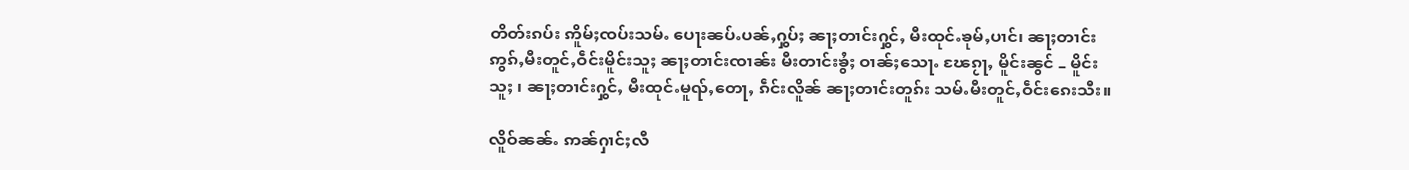တိတ်းၵပ်း ဢိူမ်ႈၸပ်းသမ်ႉ ပေႃးၼပ်ႉပၼ်ႇႁွပ်ႈ ၼႃႈတၢင်းႁွင်ႇ မီးထုင်ႉၶုမ်ႇပၢင်၊ ၼႃႈတၢင်းဢွၵ်ႇမီးတူင်ႇဝဵင်းမိူင်းသူႈ ၼႃႈတၢင်းၸၢၼ်း မီးတၢင်းၶွႆႈ ဝၢၼ်ႈသေႃႉ ၽႄၵႂႃႇ မိူင်းၼွင် – မိူင်းသူႈ ၊ ၼႃႈတၢင်းႁွင်ႇ မီးထုင်ႉမူၺ်ႇတေႃႇ ၵဵင်းလိူၼ် ၼႃႈတၢင်းတူၵ်း သမ်ႉမီးတူင်ႇဝဵင်းၵေးသီး။

လိူဝ်ၼၼ်ႉ ဢၼ်ႁၢင်ႈလီ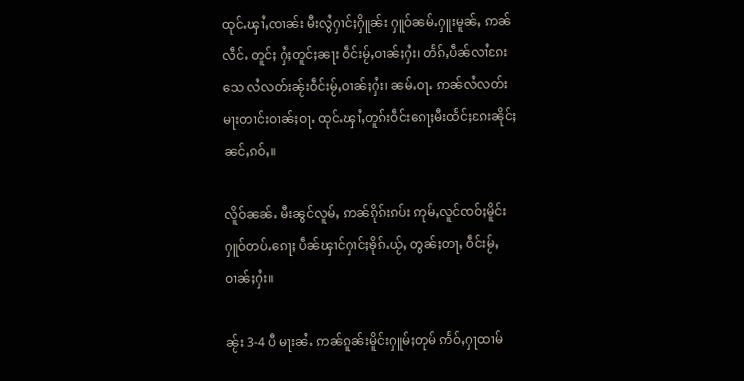ထုင်ႉၾၢႆႇၸၢၼ်း မီးလွႆႁၢင်ႈႁိူၼ်း ႁူဝ်ၼမ်ႉႁူးမူၼ်ႇ ဢၼ်လဵင်ႉ တူင်ႈ ႁႆႈတူင်ႈၼႃး ဝဵင်းမႂ်ႇဝၢၼ်ႈႁႆး၊ တႅၵ်ႇပဵၼ်လၢႆၵႄးသေ လႆလတ်းၼႂ်းဝဵင်းမႂ်ႇဝၢၼ်ႈႁႆး၊ ၼမ်ႉဝႃႉ ဢၼ်လႆလတ်း မႃးတၢင်းဝၢၼ်ႈဝႃႉ ထုင်ႉၾၢႆႇတူၵ်းဝဵင်းၵေႃႈမီးထႅင်ႈၵႄးၼိုင်ႈၼင်ႇၵဝ်ႇ။

လိူဝ်ၼၼ်ႉ မီးၼွင်လူမ်ႇ ဢၼ်ၵိုၵ်းၵပ်း ဢုမ်ႇလူင်ၸဝ်ႈမိူင်း ႁူဝ်တပ်ႉၵေႃႈ ပဵၼ်ၾၢင်ႁၢင်ႈၶိုၵ်ႉယႂ်ႇ တွၼ်ႈတႃႇ ဝဵင်းမႂ်ႇ ဝၢၼ်ႈႁႆး။

ၼႂ်း 3-4 ပီ မႃးၼႆႉ ဢၼ်ၵူၼ်းမိူင်းႁူမ်ႈတုမ် ဢႅဝ်ႇႁႃထၢမ်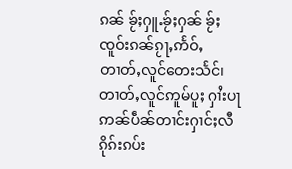ၵၼ် ၶႂ်ႈႁူႉၶႂ်ႈႁၼ် ၶႂ်ႈၸူဝ်းၵၼ်ၵႂႃႇဢႅဝ်ႇ တၢတ်ႇလူင်တေးသႅင်၊ တၢတ်ႇလူင်ဢူမ်ပူႈ ႁၢႆးပႃ ဢၼ်ပဵၼ်တၢင်းႁၢင်ႈလီ ၵိုၵ်းၵပ်း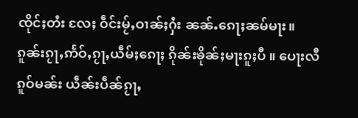ၸိုင်ႈတႆး လႄႈ ဝဵင်းမႂ်ႇဝၢၼ်ႈႁႆး ၼၼ်ႉၵေႃႈၼမ်မႃး။ ၵူၼ်းၵႂႃႇဢႅဝ်ႇၵႂႃႇယဵမ်ႈၵေႃႈ ၵိုၼ်းၶိုၼ်ႈမႃးၵူႈပီ ။ ပေႃးလီၵူဝ်မၼ်း ယဵၼ်းပဵၼ်ၵႂႃႇ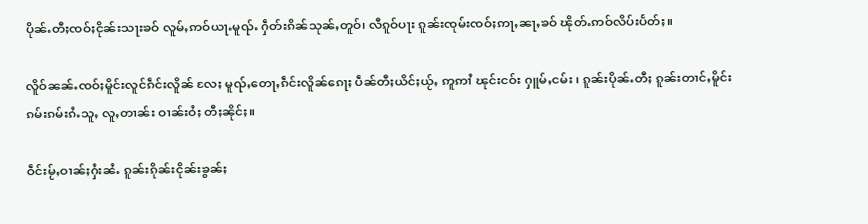ပိုၼ်ႉတီႈၸဝ်ႈငိုၼ်းသႃးၶဝ် လူမ်ႇဢဝ်ယႃႉမူၺ်ႉ ႁဵတ်းၵိၼ်သုၼ်ႇတူဝ်၊ လီၵူဝ်ပႃး ၵူၼ်းၸုမ်းၸဝ်ႈဢႃႇၼႃႇၶဝ် ၽိုတ်ႉဢဝ်လိပ်းပႅတ်ႈ။

လိူဝ်ၼၼ်ႉၸဝ်ႈမိူင်းလူင်ၵဵင်းလိူၼ် လႄႈ မူၺ်ႇတေႃႇၵဵင်းလိူၼ်ၵေႃႈ ပဵၼ်တီႈယိင်ႈယႂ်ႇ ဢူဢၢႆ ၽုင်းငဝ်း ႁူမ်ႇငမ်း ၊ ၵူၼ်းပိုၼ်ႉတီႈ ၵူၼ်းတၢင်ႇမိူင်း ၵမ်းၵမ်းၵႆႉသူႇ လူႇတၢၼ်း ဝၢၼ်းဝႆႈ တီႈၼိုင်ႈ။

ဝဵင်းမႂ်ႇဝၢၼ်ႈႁႆးၼႆႉ ၵူၼ်းၵိုၼ်းငိုၼ်းၶွၼ်ႈ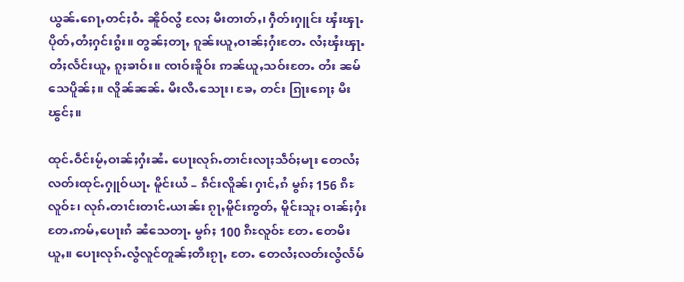ယွၼ်ႉၵေႃႇတင်ႈဝႆႉ ၼိူဝ်လွႆ လႄႈ မီးတၢတ်ႇ၊ ႁဵတ်းႁူင်း ၾႆးၾႃႉ ပိုတ်ႇတႆႈႁင်းၵွႆး။ တွၼ်ႈတႃႇ ၵူၼ်းယူႇဝၢၼ်ႈႁႆးတႄႉ လႆႈၾႆးၾႃႉ တႆႈလႅင်းယူႇ ၵူႈၶၢဝ်း။ ၸၢဝ်းၶိူဝ်း ဢၼ်ယူႇသဝ်းတႄႉ တႆး ၼမ်သေပိူၼ်ႈ။ လိူၼ်ၼၼ်ႉ မီးလီႉသေႃး၊ ၶႄႇ တင်း ၵြႃးၵေႃႈ မီးၽွင်ႈ။

ထုင်ႉဝဵင်းမႂ်ႇဝၢၼ်ႈႁႆးၼႆႉ ပေႃးလုၵ်ႉတၢင်းလႃႈသဵဝ်ႈမႃး တေလႆႈလတ်းထုင်ႉႁူဝ်ယႃႉ မိူင်းယႆ – ၵဵင်းလိူၼ်၊ ႁၢင်ႇၵႆ မွၵ်ႈ 156 ၵီႊလူဝ်ႊ၊ လုၵ်ႉတၢင်းတၢင်ႉယၢၼ်း ၵႂႃႇမိူင်းဢွတ်ႇ မိူင်းသူႈ ဝၢၼ်ႈႁႆး တႄႉဢမ်ႇပေႃးၵႆ ၼႆသေတႃႉ မွၵ်ႈ 100 ၵီႊလူဝ်ႊ တႄႉ တေမီးယူႇ။ ပေႃးလုၵ်ႉလွႆလူင်တူၼ်ႈတီးၵႂႃႇ တႄႉ တေလႆႈလတ်းလွႆလႅမ်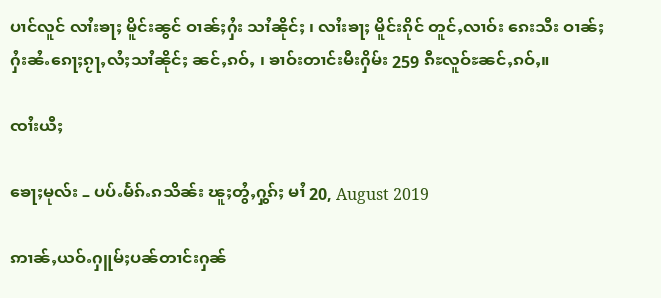ပၢင်လူင် လၢႆးၶႃႈ မိူင်းၼွင် ဝၢၼ်ႈႁႆး သၢႆၼိုင်ႈ ၊ လၢႆးၶႃႈ မိူင်းၵိုင် တူင်ႇလၢဝ်း ၵေးသီး ဝၢၼ်ႈႁႆးၼႆႉၵေႃႈၵႂႃႇလႆႈသၢႆၼိုင်ႈ ၼင်ႇၵဝ်ႇ ၊ ၶၢဝ်းတၢင်းမီးႁိမ်း 259 ၵီႊလူဝ်ႊၼင်ႇၵဝ်ႇ။

ၸၢႆးယီႈ

ၶေႃႈမုလ်း – ပပ်ႉမႅၵ်ႉၵသိၼ်း ၽူႈတွႆႇႁွၵ်ႈ မၢႆ 20, August 2019

ဢၢၼ်ႇယဝ်ႉႁူမ်ႈပၼ်တၢင်းႁၼ်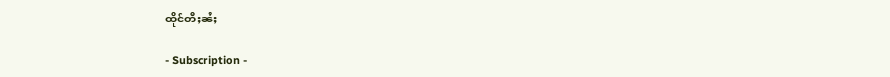ထိုင်တီႈၼႆႈ

- Subscription -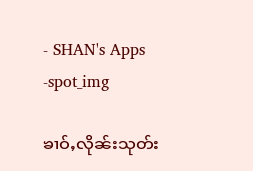- SHAN's Apps -spot_img

ၶၢဝ်ႇလိုၼ်းသုတ်း